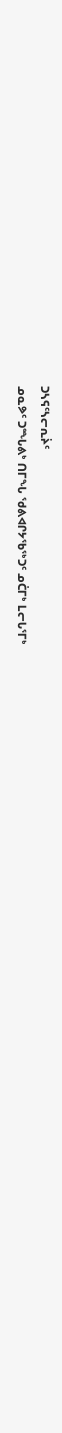ᑐᓴᕋᑦᓴᓕᕆᔩᑦ
ᓄᓇᕗᑦ ᑐᙵᕕᒃ ᑎᒥᖓ ᖁᕕᐊᒋᔭᖃᖅᑐᑦ ᓄᑖᒥᒃ ᒪᓕᒐᕐᒥᒃ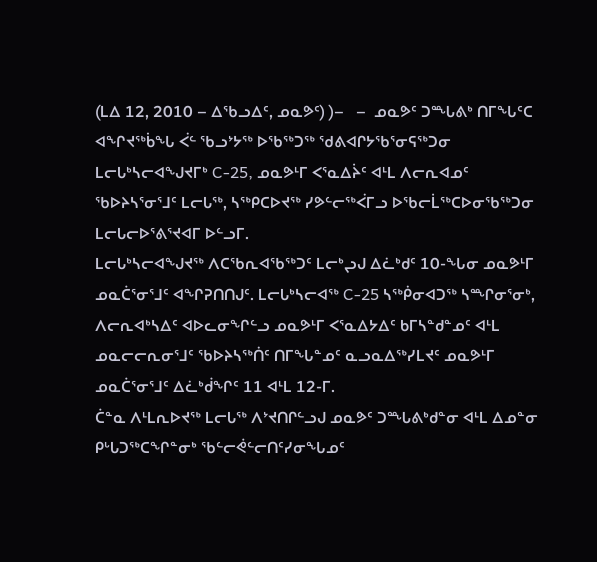(ᒪᐃ 12, 2010 – ᐃᖃᓗᐃᑦ, ᓄᓇᕗᑦ) )–   –  ᓄᓇᕗᑦ ᑐᙵᕕᒃ ᑎᒥᖓᑦᑕ ᐊᖏᔪᖅᑳᖓ ᐹᓪ ᖃᓗᔾᔭᖅ ᐅᖃᖅᑐᖅ ᖁᕕᐊᒋᔭᖃᕐᓂᕋᖅᑐᓂ ᒪᓕᒐᒃᓴᓕᐊᖑᔪᒥᒃ C-25, ᓄᓇᕗᒻᒥ ᐸᕐᓇᐃᔩᑦ ᐊᒻᒪ ᐱᓕᕆᐊᓄᑦ ᖃᐅᔨᓴᕐᓂᕐᒧᑦ ᒪᓕᒐᖅ, ᓴᖅᑭᑕᐅᔪᖅ ᓯᕗᓪᓕᖅᐹᒥᓗ ᐅᖃᓕᒫᖅᑕᐅᓂᖃᖅᑐᓂ ᒪᓕᒐᓕᐅᕐᕕᕐᔪᐊᒥ ᐅᓪᓗᒥ.
ᒪᓕᒐᒃᓴᓕᐊᖑᔪᖅ ᐱᑕᖃᕆᐊᖃᖅᑐᑦ ᒪᓕᒃᖢᒍ ᐃᓛᒃᑯᑦ 10-ᖓᓂ ᓄᓇᕗᒻᒥ ᓄᓇᑖᕐᓂᕐᒧᑦ ᐊᖏᕈᑎᑎᒍᑦ. ᒪᓕᒐᒃᓴᓕᐊᖅ C-25 ᓴᖅᑮᓂᐊᑐᖅ ᓴᙱᓂᕐᓂᒃ, ᐱᓕᕆᐊᒃᓴᐃᑦ ᐊᐅᓚᓂᖏᓪᓗ ᓄᓇᕗᒻᒥ ᐸᕐᓇᐃᔭᐃᑦ ᑲᒥᓴᓐᑯᓐᓄᑦ ᐊᒻᒪ ᓄᓇᓕᓕᕆᓂᕐᒧᑦ ᖃᐅᔨᓴᖅᑏᑦ ᑎᒥᖓᓐᓄᑦ ᓇᓗᓇᐃᖅᓯᒪᔪᑦ ᓄᓇᕗᒻᒥ ᓄᓇᑖᕐᓂᕐᒧᑦ ᐃᓛᒃᑰᖏᑦ 11 ᐊᒻᒪ 12-ᒥ.
ᑖᓐᓇ ᐱᒻᒪᕆᐅᔪᖅ ᒪᓕᒐᖅ ᐱᔾᔪᑎᒋᓪᓗᒍ ᓄᓇᕗᑦ ᑐᙵᕕᒃᑯᓐᓂ ᐊᒻᒪ ᐃᓄᓐᓂ ᑭᒡᒐᑐᖅᑕᖏᓐᓂᒃ ᖃᓪᓕᕚᓪᓕᑎᑦᓯᓂᖓᓄᑦ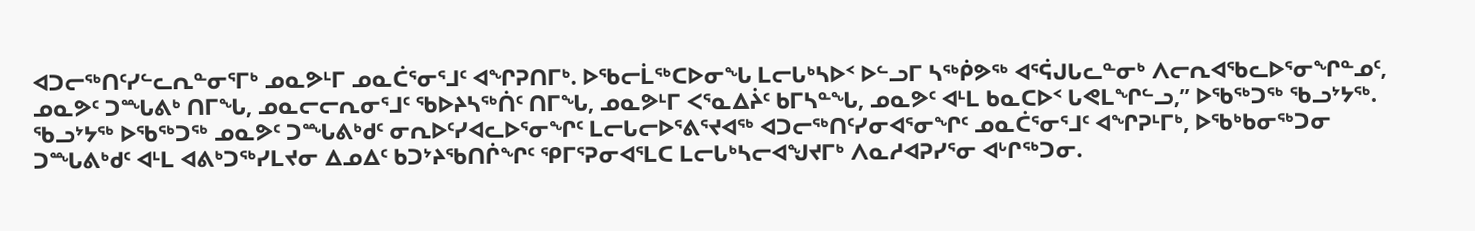ᐊᑐᓕᖅᑎᑦᓯᓪᓚᕆᓐᓂᕐᒥᒃ ᓄᓇᕗᒻᒥ ᓄᓇᑖᕐᓂᕐᒧᑦ ᐊᖏᕈᑎᒥᒃ. ᐅᖃᓕᒫᖅᑕᐅᓂᖓ ᒪᓕᒐᒃᓴᐅᑉ ᐅᓪᓗᒥ ᓴᖅᑮᕗᖅ ᐊᕐᕌᒍᒐᓚᓐᓂᒃ ᐱᓕᕆᐊᖃᓚᐅᕐᓂᖏᓐᓄᑦ, ᓄᓇᕗᑦ ᑐᙵᕕᒃ ᑎᒥᖓ, ᓄᓇᓕᓕᕆᓂᕐᒧᑦ ᖃᐅᔨᓴᖅᑏᑦ ᑎᒥᖓ, ᓄᓇᕗᒻᒥ ᐸᕐᓇᐃᔩᑦ ᑲᒥᓴᓐᖓ, ᓄᓇᕗᑦ ᐊᒻᒪ ᑲᓇᑕᐅᑉ ᒐᕙᒪᖏᓪᓗ,” ᐅᖃᖅᑐᖅ ᖃᓗᔾᔭᖅ.
ᖃᓗᔾᔭᖅ ᐅᖃᖅᑐᖅ ᓄᓇᕗᑦ ᑐᙵᕕᒃᑯᑦ ᓂᕆᐅᑦᓯᐊᓚᐅᕐᓂᖏᑦ ᒪᓕᒐᓕᐅᕐᕕᕐᔪᐊᖅ ᐊᑐᓕᖅᑎᑦᓯᓂᐊᕐᓂᖏᑦ ᓄᓇᑖᕐᓂᕐᒧᑦ ᐊᖏᕈᒻᒥᒃ, ᐅᖃᒃᑲᓂᖅᑐᓂ ᑐᙵᕕᒃᑯᑦ ᐊᒻᒪ ᐊᕕᒃᑐᖅᓯᒪᔪᓂ ᐃᓄᐃᑦ ᑲᑐᔾᔨᖃᑎᒌᖏᑦ ᕿᒥᕐᕈᓂᐊᕐᒪᑕ ᒪᓕᒐᒃᓴᓕᐊᖑᔪᒥᒃ ᐱᓇᓱᐊᕈᓯᕐᓂ ᐊᒡᒋᖅᑐᓂ.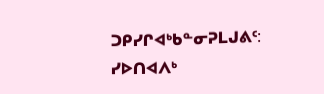ᑐᑭᓯᒋᐊᒃᑲᓐᓂᕈᒪᒍᕕᑦ:
ᓯᐅᑎᐊᐱᒃ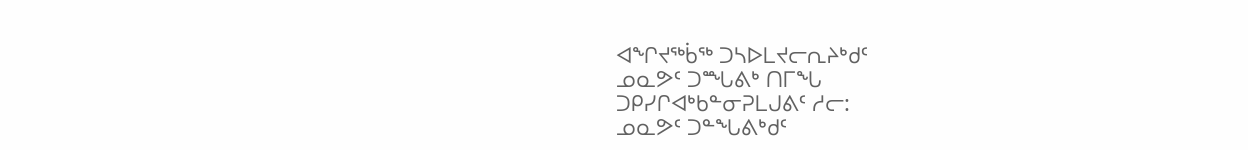ᐊᖏᔪᖅᑳᖅ ᑐᓴᐅᒪᔪᓕᕆᔨᒃᑯᑦ
ᓄᓇᕗᑦ ᑐᙵᕕᒃ ᑎᒥᖓ
ᑐᑭᓯᒋᐊᒃᑲᓐᓂᕈᒪᒍᕕᑦ ᓱᓕ:
ᓄᓇᕗᑦ ᑐᓐᖓᕕᒃᑯᑦ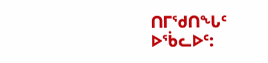ᑎᒥᖁᑎᖓᑦ
ᐅᖄᓚᐅᑦ: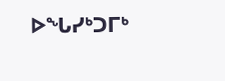ᐅᖓᓯᒃᑐᒥᒃ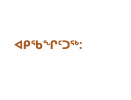ᐊᑭᖃᖏᑦᑐᖅ: